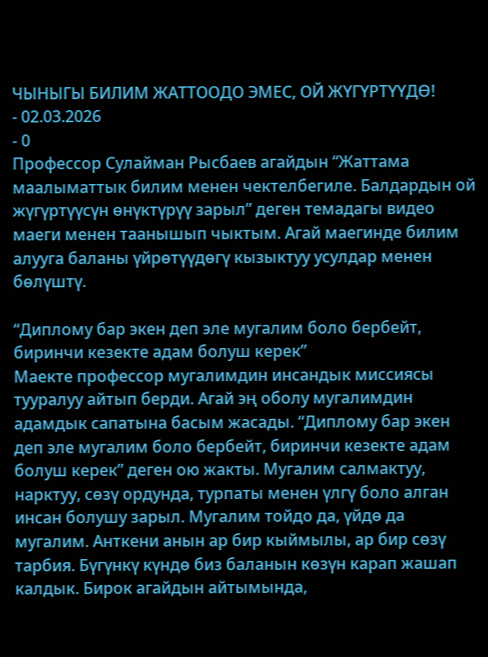ЧЫНЫГЫ БИЛИМ ЖАТТООДО ЭМЕС, ОЙ ЖҮГҮРТҮҮДӨ!
- 02.03.2026
- 0
Профессор Сулайман Рысбаев агайдын “Жаттама маалыматтык билим менен чектелбегиле. Балдардын ой жүгүртүүсүн өнүктүрүү зарыл” деген темадагы видео маеги менен таанышып чыктым. Агай маегинде билим алууга баланы үйрөтүүдөгү кызыктуу усулдар менен бөлүштү.

“Диплому бар экен деп эле мугалим боло бербейт, биринчи кезекте адам болуш керек”
Маекте профессор мугалимдин инсандык миссиясы тууралуу айтып берди. Агай эң оболу мугалимдин адамдык сапатына басым жасады. “Диплому бар экен деп эле мугалим боло бербейт, биринчи кезекте адам болуш керек” деген ою жакты. Мугалим салмактуу, нарктуу, сөзү ордунда, турпаты менен үлгү боло алган инсан болушу зарыл. Мугалим тойдо да, үйдө да мугалим. Анткени анын ар бир кыймылы, ар бир сөзү тарбия. Бүгүнкү күндө биз баланын көзүн карап жашап калдык. Бирок агайдын айтымында,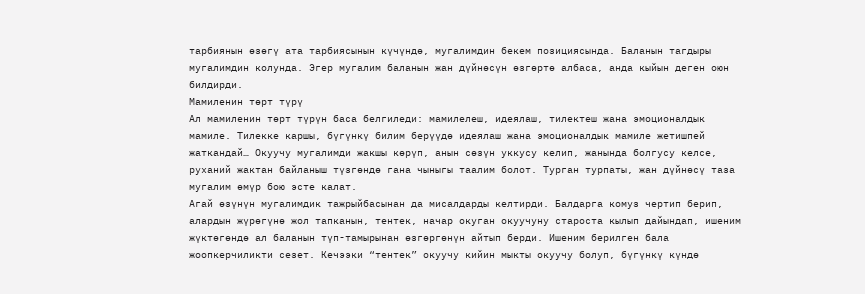тарбиянын өзөгү ата тарбиясынын күчүндө, мугалимдин бекем позициясында. Баланын тагдыры мугалимдин колунда. Эгер мугалим баланын жан дүйнөсүн өзгөртө албаса, анда кыйын деген оюн билдирди.
Мамиленин төрт түрү
Ал мамиленин төрт түрүн баса белгиледи: мамилелеш, идеялаш, тилектеш жана эмоционалдык мамиле. Тилекке каршы, бүгүнкү билим берүүдө идеялаш жана эмоционалдык мамиле жетишпей жаткандай… Окуучу мугалимди жакшы көрүп, анын сөзүн уккусу келип, жанында болгусу келсе, руханий жактан байланыш түзгөндө гана чыныгы таалим болот. Турган турпаты, жан дүйнөсү таза мугалим өмүр бою эсте калат.
Агай өзүнүн мугалимдик тажрыйбасынан да мисалдарды келтирди. Балдарга комуз чертип берип, алардын жүрөгүнө жол тапканын, тентек, начар окуган окуучуну староста кылып дайындап, ишеним жүктөгөндө ал баланын түп-тамырынан өзгөргөнүн айтып берди. Ишеним берилген бала жоопкерчиликти сезет. Кечээки “тентек” окуучу кийин мыкты окуучу болуп, бүгүнкү күндө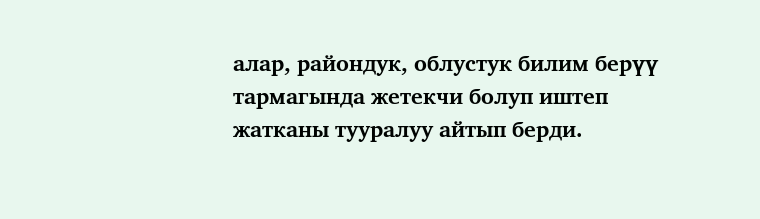алар, райондук, облустук билим берүү тармагында жетекчи болуп иштеп жатканы тууралуу айтып берди.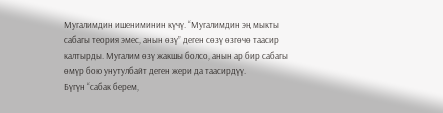Мугалимдин ишениминин күчү. “Мугалимдин эң мыкты сабагы теория эмес, анын өзү” деген сөзү өзгөчө таасир калтырды. Мугалим өзү жакшы болсо, анын ар бир сабагы өмүр бою унутулбайт деген жери да таасирдүү.
Бүгүн “сабак берем,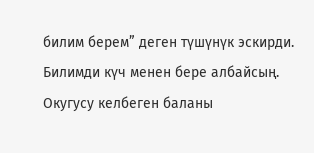билим берем” деген түшүнүк эскирди. Билимди күч менен бере албайсың. Окугусу келбеген баланы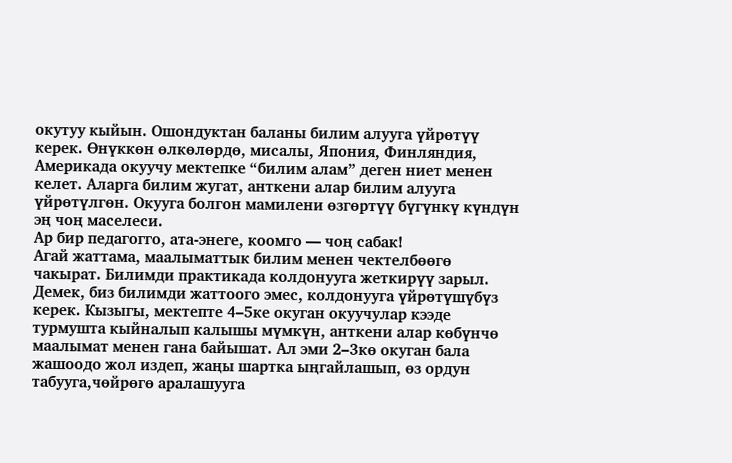окутуу кыйын. Ошондуктан баланы билим алууга үйрөтүү керек. Өнүккөн өлкөлөрдө, мисалы, Япония, Финляндия, Америкада окуучу мектепке “билим алам” деген ниет менен келет. Аларга билим жугат, анткени алар билим алууга үйрөтүлгөн. Окууга болгон мамилени өзгөртүү бүгүнкү күндүн эң чоң маселеси.
Ар бир педагогго, ата-энеге, коомго — чоң сабак!
Агай жаттама, маалыматтык билим менен чектелбөөгө чакырат. Билимди практикада колдонууга жеткирүү зарыл. Демек, биз билимди жаттоого эмес, колдонууга үйрөтүшүбүз керек. Кызыгы, мектепте 4–5ке окуган окуучулар кээде турмушта кыйналып калышы мүмкүн, анткени алар көбүнчө маалымат менен гана байышат. Ал эми 2–3кө окуган бала жашоодо жол издеп, жаңы шартка ыңгайлашып, өз ордун табууга,чөйрөгө аралашууга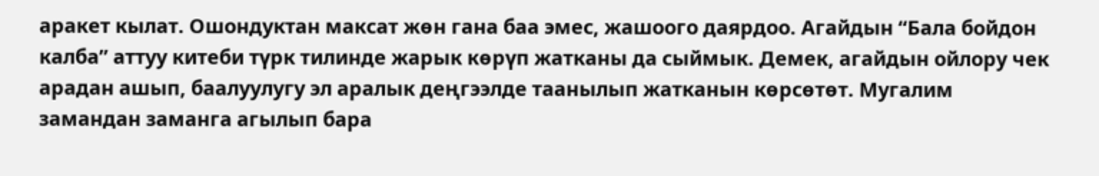аракет кылат. Ошондуктан максат жөн гана баа эмес, жашоого даярдоо. Агайдын “Бала бойдон калба” аттуу китеби түрк тилинде жарык көрүп жатканы да сыймык. Демек, агайдын ойлору чек арадан ашып, баалуулугу эл аралык деңгээлде таанылып жатканын көрсөтөт. Мугалим замандан заманга агылып бара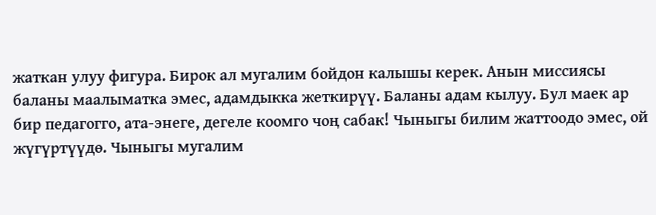жаткан улуу фигура. Бирок ал мугалим бойдон калышы керек. Анын миссиясы баланы маалыматка эмес, адамдыкка жеткирүү. Баланы адам кылуу. Бул маек ар бир педагогго, ата-энеге, дегеле коомго чоң сабак! Чыныгы билим жаттоодо эмес, ой жүгүртүүдө. Чыныгы мугалим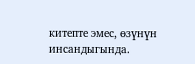китепте эмес, өзүнүн инсандыгында.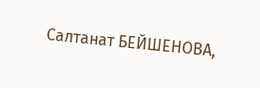Салтанат БЕЙШЕНОВА,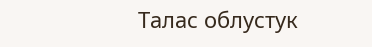Талас облустук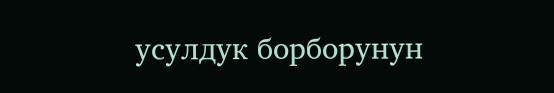усулдук борборунун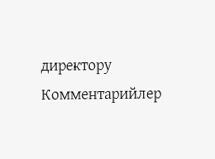директору
Комментарийлер